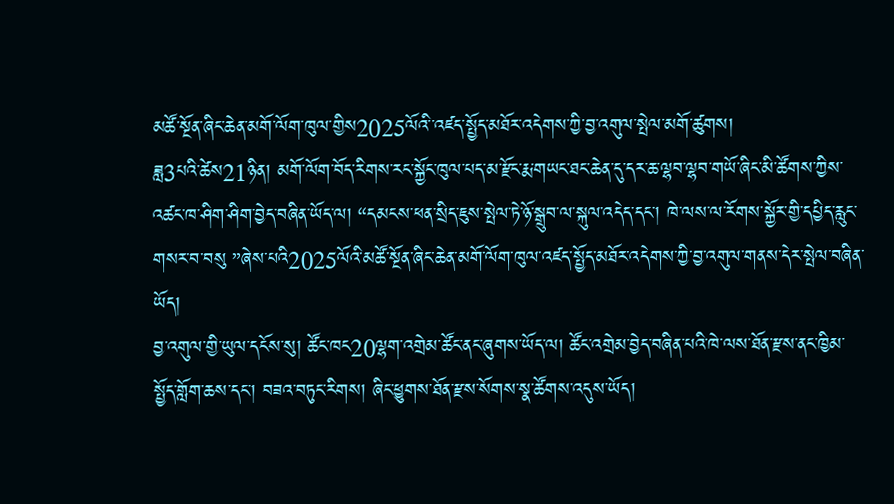མཚོ་སྔོན་ཞིང་ཆེན་མགོ་ལོག་ཁུལ་གྱིས2025ལོའི་་འཛད་སྤྱོད་མཐོར་འདེགས་ཀྱི་བྱ་འགུལ་སྤེལ་མགོ་ཚུགས།
ཟླ3པའི་ཚེས21ཉིན། མགོ་ལོག་བོད་རིགས་རང་སྐྱོང་ཁུལ་པད་མ་རྫོང་རྨ་གཡང་ཐང་ཆེན་དུ་དར་ཆ་ལྷབ་ལྷབ་གཡོ་ཞིང་མི་ཚོགས་ཀྱིས་འཚང་ཁ་ཤིག་ཤིག་བྱེད་བཞིན་ཡོད་ལ། “དམངས་ཕན་སྲིད་ཇུས་སྤེལ་ཏེ་ཉོ་སྒྲུབ་ལ་སྐུལ་འདེད་དང་། ཁེ་ལས་ལ་རོགས་སྐྱོར་གྱི་དཔྱིད་རླུང་གསར་བ་བསུ ”ཞེས་པའི2025ལོའི་མཚོ་སྔོན་ཞིང་ཆེན་མགོ་ལོག་ཁུལ་འཛད་སྤྱོད་མཐོར་འདེགས་ཀྱི་བྱ་འགུལ་གནས་དེར་སྤེལ་བཞིན་ཡོད།
བྱ་འགུལ་གྱི་ཡུལ་དངོས་སུ། ཚོང་ཁང20ལྷག་འགྲེམ་ཚོང་ནང་ཞུགས་ཡོད་ལ། ཚོང་འགྲེམ་བྱེད་བཞིན་པའི་ཁེ་ལས་ཐོན་རྫས་ནང་ཁྱིམ་སྤྱོད་གློག་ཆས་དང་། བཟའ་བཏུང་རིགས། ཞིང་ཕྱུགས་ཐོན་རྫས་སོགས་སྣ་ཚོགས་འདུས་ཡོད།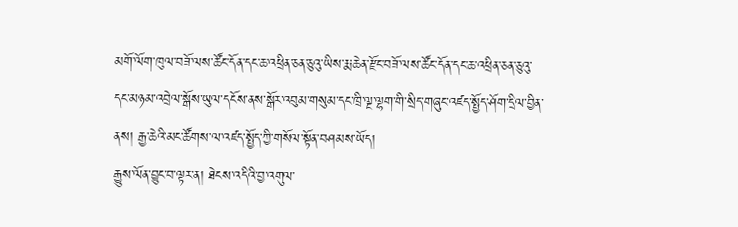མགོ་ལོག་ཁུལ་བཟོ་ལས་ཚོང་དོན་དང་ཆ་འཕྲིན་ཅན་ཅུའུ་ཡིས་རྨ་ཆེན་རྫོང་བཟོ་ལས་ཚོང་དོན་དང་ཆ་འཕྲིན་ཅན་ཅུའུ་དང་མཉམ་འབྲེལ་སྒོས་ཡུལ་དངོས་ནས་སྒོར་འབུམ་གསུམ་དང་ཁྲི་ལྔ་ལྷག་གི་སྲིད་གཞུང་འཛད་སྤྱོད་ཤོག་དྲིལ་བྱིན་ནས། རྒྱ་ཆེའི་མང་ཚོགས་ལ་འཛད་སྤྱོད་ཀྱི་གསོལ་སྟོན་བཤམས་ཡོད།
རྒྱུས་ལོན་བྱུང་བ་ལྟར་ན། ཐེངས་འདིའི་བྱ་འགུལ་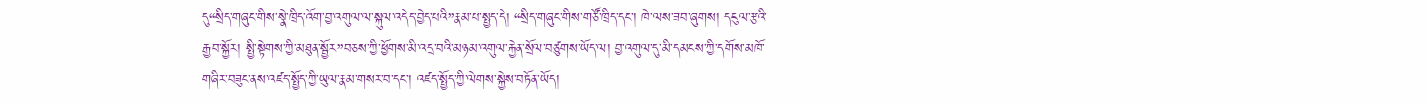དུ“སྲིད་གཞུང་གིས་སྣེ་ཁྲིད་འོག་བྱ་འགུལ་ལ་སྐུལ་འདེད་བྱེད་པའི”རྣམ་པ་སྤྱད་དེ། “སྲིད་གཞུང་གིས་གཙོ་ཁྲིད་དང་། ཁེ་ལས་ཟབ་ཞུགས། དངུལ་རྩའི་རྒྱབ་སྐྱོར། སྤྱི་སྟེགས་ཀྱི་མཐུན་སྦྱོར”བཅས་ཀྱི་ཕྱོགས་མི་འདྲ་བའི་མཉམ་འགུལ་རྐྱེན་སྲོལ་བཙུགས་ཡོད་ལ། བྱ་འགུལ་དུ་མི་དམངས་ཀྱི་དགོས་མཁོ་གཞིར་བཟུང་ནས་འཛད་སྤྱོད་ཀྱི་ཡུལ་རྣམ་གསར་བ་དང་། འཛད་སྤྱོད་ཀྱི་ལེགས་སྐྱེས་བཏོན་ཡོད།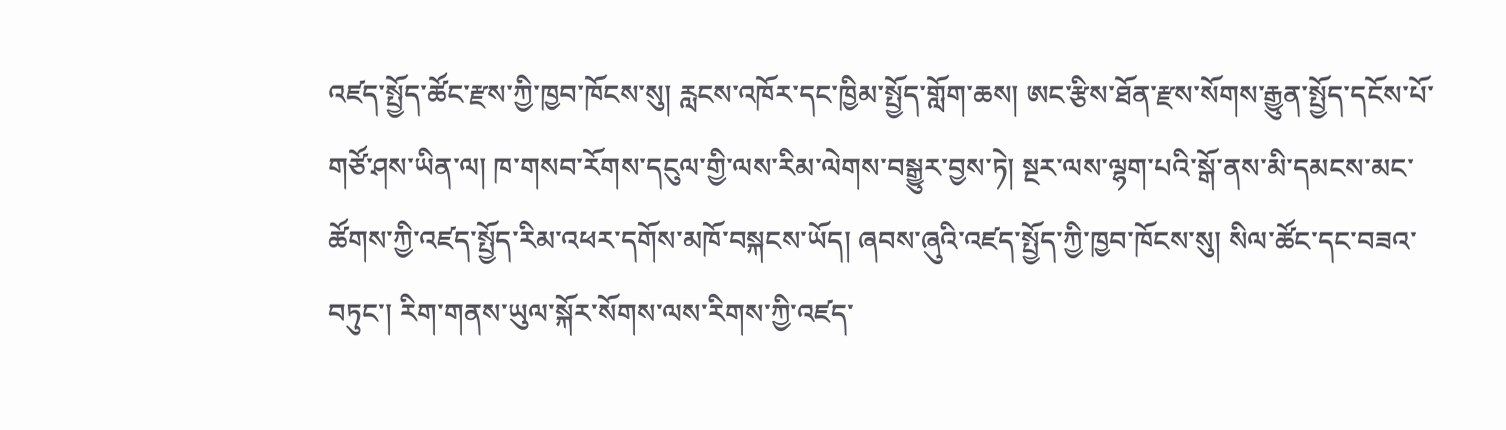འཛད་སྤྱོད་ཚོང་རྫས་ཀྱི་ཁྱབ་ཁོངས་སུ། རླངས་འཁོར་དང་ཁྱིམ་སྤྱོད་གློག་ཆས། ཨང་རྩིས་ཐོན་རྫས་སོགས་རྒྱུན་སྤྱོད་དངོས་པོ་གཙོ་ཤས་ཡིན་ལ། ཁ་གསབ་རོགས་དངུལ་གྱི་ལས་རིམ་ལེགས་བསྒྱུར་བྱས་ཏེ། སྔར་ལས་ལྷག་པའི་སྒོ་ནས་མི་དམངས་མང་ཚོགས་ཀྱི་འཛད་སྤྱོད་རིམ་འཕར་དགོས་མཁོ་བསྐངས་ཡོད། ཞབས་ཞུའི་འཛད་སྤྱོད་ཀྱི་ཁྱབ་ཁོངས་སུ། སིལ་ཚོང་དང་བཟའ་བཏུང་། རིག་གནས་ཡུལ་སྐོར་སོགས་ལས་རིགས་ཀྱི་འཛད་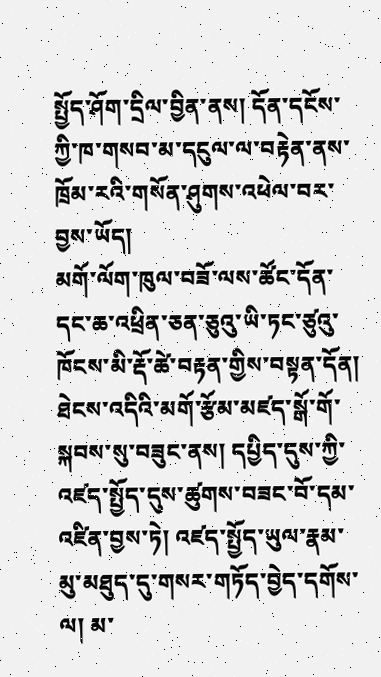སྤྱོད་ཤོག་དྲིལ་བྱིན་ནས། དོན་དངོས་ཀྱི་ཁ་གསབ་མ་དངུལ་ལ་བརྟེན་ནས་ཁྲོམ་རའི་གསོན་ཤུགས་འཕེལ་བར་བྱས་ཡོད།
མགོ་ལོག་ཁུལ་བཟོ་ལས་ཚོང་དོན་དང་ཆ་འཕྲིན་ཅན་ཅུའུ་ཡི་ཏང་ཙུའུ་ཁོངས་མི་རྡོ་ཚེ་བརྟན་གྱིས་བསྟན་དོན། ཐེངས་འདིའི་མགོ་རྩོམ་མཛད་སྒོ་གོ་སྐབས་སུ་བཟུང་ནས། དཔྱིད་དུས་ཀྱི་འཛད་སྤྱོད་དུས་ཚུགས་བཟང་བོ་དམ་འཛིན་བྱས་ཏེ། འཛད་སྤྱོད་ཡུལ་རྣམ་མུ་མཐུད་དུ་གསར་གཏོད་བྱེད་དགོས་ལ། མ་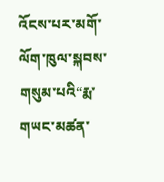འོངས་པར་མགོ་ལོག་ཁུལ་སྐབས་གསུམ་པའི“རྨ་གཡང་མཚན་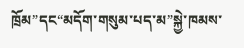ཁྲོམ”དང“མདོག་གསུམ་པད་མ”སྐྱེ་ཁམས་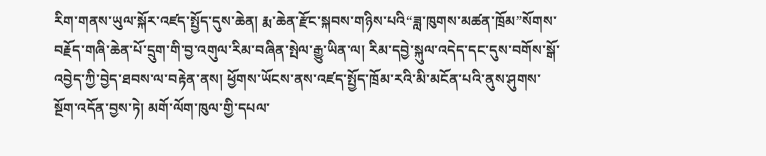རིག་གནས་ཡུལ་སྐོར་འཛད་སྤྱོད་དུས་ཆེན། རྨ་ཆེན་རྫོང་སྐབས་གཉིས་པའི“ཟླ་ཁུགས་མཚན་ཁྲོམ”སོགས་བརྗོད་གཞི་ཆེན་པོ་དྲུག་གི་བྱ་འགུལ་རིམ་བཞིན་སྤེལ་རྒྱུ་ཡིན་ལ། རིམ་དབྱེ་སྐུལ་འདེད་དང་དུས་བགོས་སྒོ་འབྱེད་ཀྱི་བྱེད་ཐབས་ལ་བརྟེན་ནས། ཕྱོགས་ཡོངས་ནས་འཛད་སྤྱོད་ཁྲོམ་རའི་མི་མངོན་པའི་ནུས་ཤུགས་སྔོག་འདོན་བྱས་ཏེ། མགོ་ལོག་ཁུལ་གྱི་དཔལ་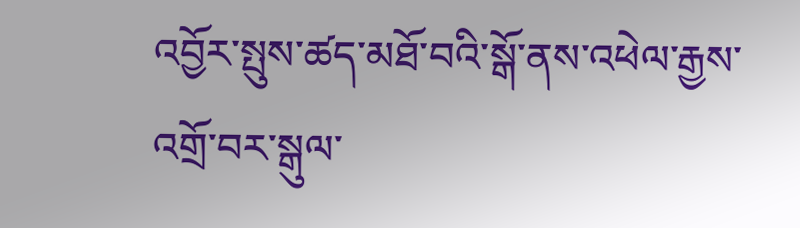འབྱོར་སྤུས་ཚད་མཐོ་བའི་སྒོ་ནས་འཕེལ་རྒྱས་འགྲོ་བར་སྒུལ་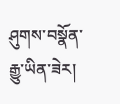ཤུགས་བསྣོན་རྒྱུ་ཡིན་ཟེར།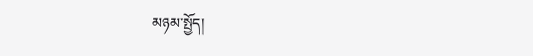མཉམ་སྤྱོད།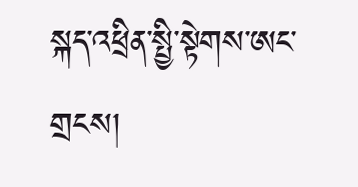སྐད་འཕྲིན་སྤྱི་སྟེགས་ཨང་གྲངས།